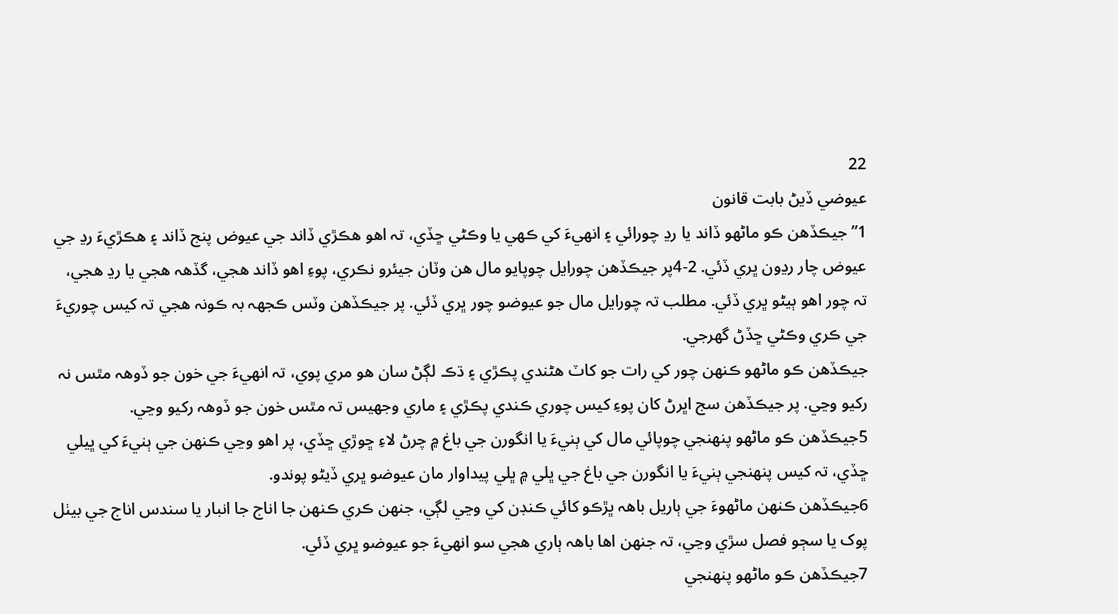22
عيوضي ڏيڻ بابت قانون
1”جيڪڏهن ڪو ماڻهو ڏاند يا رڍ چورائي ۽ انهيءَ کي ڪهي يا وڪڻي ڇڏي، تہ اهو هڪڙي ڏاند جي عيوض پنج ڏاند ۽ هڪڙيءَ رڍ جي عيوض چار رڍون ڀري ڏئي. 2-4پر جيڪڏهن چورايل چوپايو مال هن وٽان جيئرو نڪري، پوءِ اهو ڏاند هجي، گڏهہ هجي يا رڍ هجي، تہ چور اهو ٻيڻو ڀري ڏئي. مطلب تہ چورايل مال جو عيوضو چور ڀري ڏئي. پر جيڪڏهن وٽس ڪجھہ بہ ڪونہ هجي تہ کيس چوريءَ جي ڪري وڪڻي ڇڏڻ گھرجي.
جيڪڏهن ڪو ماڻهو ڪنهن چور کي رات جو کاٽ هڻندي پڪڙي ۽ ڌڪ لڳڻ سان هو مري پوي، تہ انهيءَ جي خون جو ڏوهہ مٿس نہ رکيو وڃي. پر جيڪڏهن سج اڀرڻ کان پوءِ کيس چوري ڪندي پڪڙي ۽ ماري وجھيس تہ مٿس خون جو ڏوهہ رکيو وڃي.
5جيڪڏهن ڪو ماڻهو پنهنجي چوپائي مال کي ٻنيءَ يا انگورن جي باغ ۾ چرڻ لاءِ ڇوڙي ڇڏي، پر اهو وڃي ڪنهن جي ٻنيءَ کي ڀيلي ڇڏي، تہ کيس پنهنجي ٻنيءَ يا انگورن جي باغ جي ڀلي ۾ ڀلي پيداوار مان عيوضو ڀري ڏيڻو پوندو.
6جيڪڏهن ڪنهن ماڻهوءَ جي ٻاريل باهہ ڀڙڪو کائي ڪنڊن کي وڃي لڳي، جنهن ڪري ڪنهن جا اناج جا انبار يا سندس اناج جي بيٺل پوک يا سڄو فصل سڙي وڃي، تہ جنهن اها باهہ ٻاري هجي سو انهيءَ جو عيوضو ڀري ڏئي.
7جيڪڏهن ڪو ماڻهو پنهنجي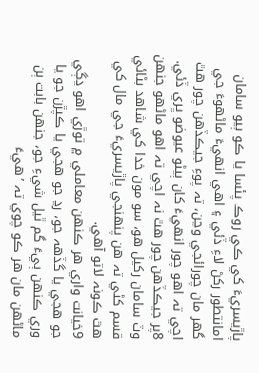پاڙيسريءَ کي ڪي روڪ پئسا يا ڪو ٻيو سامان امانتطور رکڻ لاءِ ڏئي ۽ اهي انهيءَ ماڻهوءَ جي گھر مان چورائجي وڃن، تہ پوءِ جيڪڏهن چور هٿ اچي تہ اهو چور انهيءَ کان ٻيڻو عيوضو ڀري ڏئي. 8پر جيڪڏهن چور هٿ نہ اچي تہ اهو ماڻهو جنهن وٽ سامان رکيل هو، سو مون خدا کي شاهد بڻائي قسم کڻي تہ هن پنهنجي پاڙيسريءَ جي مال کي هٿ ڪونہ لاتو آهي.
9خيانت واري هر ڪنهن معاملي ۾ توڙي اهو ڍڳي جو هجي يا گڏهہ جو، رڍ جو هجي يا ڪپڙن جو يا وري ڪنهن ٻيءَ گم ٿيل شيءِ جو، جنهن بابت ٻن ماڻهن مان هر ڪو چوي تہ ’هيءَ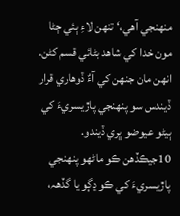منهنجي آهي،‘ تنهن لاءِ ٻئي ڄڻا مون خدا کي شاهد بڻائي قسم کڻن. انهن مان جنهن کي آءٌ ڏوهاري قرار ڏيندس سو پنهنجي پاڙيسريءَ کي ٻيڻو عيوضو ڀري ڏيندو.
10جيڪڏهن ڪو ماڻهو پنهنجي پاڙيسريءَ کي ڪو ڍڳو يا گڏهہ،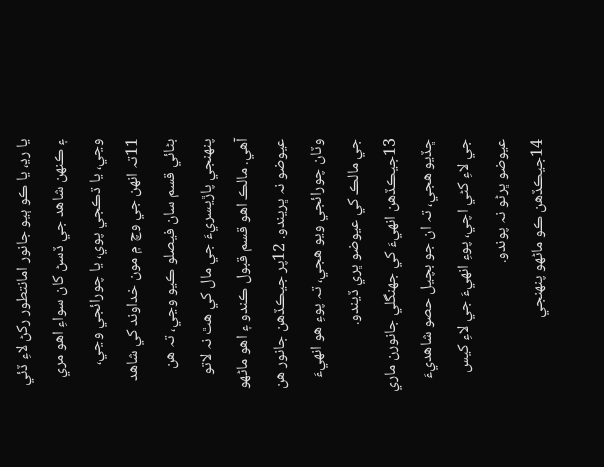يا رڍ، يا ڪو ٻيو جانور امانتطور رکڻ لاءِ ڏئي ۽ ڪنهن شاهد جي ڏسڻ کان سواءِ اهو مري وڃي، يا ڌڪجي پوي، يا چورائجي وڃي، 11تہ انهن جي وچ ۾ مون خداوند کي شاهد بڻائي قسم سان فيصلو ڪيو وڃي، تہ هن پنهنجي پاڙيسريءَ جي مال کي هٿ نہ لاتو آهي. مالڪ اهو قسم قبول ڪندو ۽ اهو ماڻهو عيوضو نہ ڀريندو. 12پر جيڪڏهن جانور هن وٽان چورائجي ويو هجي، تہ پوءِ هو انهيءَ جي مالڪ کي عيوضو ڀري ڏيندو. 13جيڪڏهن انهيءَ کي جھنگلي جانورن ماري ڇڏيو هجي، تہ ان جو بچيل حصو شاهديءَ جي لاءِ کڻي اچي، پوءِ انهيءَ جي لاءِ کيس عيوضو ڀرڻو نہ پوندو.
14جيڪڏهن ڪو ماڻهو پنهنجي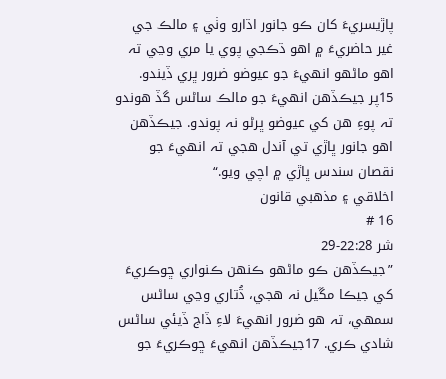پاڙيسريءَ کان ڪو جانور اڌارو وٺي ۽ مالڪ جي غير حاضريءَ ۾ اهو ڌڪجي پوي يا مري وڃي تہ اهو ماڻهو انهيءَ جو عيوضو ضرور ڀري ڏيندو. 15پر جيڪڏهن انهيءَ جو مالڪ ساڻس گڏ هوندو تہ پوءِ هن کي عيوضو ڀرڻو نہ پوندو. جيڪڏهن اهو جانور ڀاڙي تي آندل هجي تہ انهيءَ جو نقصان سندس ڀاڙي ۾ اچي ويو.“
اخلاقي ۽ مذهبي قانون
16 #
شر 22:28-29
”جيڪڏهن ڪو ماڻهو ڪنهن ڪنواري ڇوڪريءَ کي جيڪا مڱيل نہ هجي، ڌُتاري وڃي ساڻس سمهي، تہ هو ضرور انهيءَ لاءِ ڏاج ڏيئي ساڻس شادي ڪري. 17جيڪڏهن انهيءَ ڇوڪريءَ جو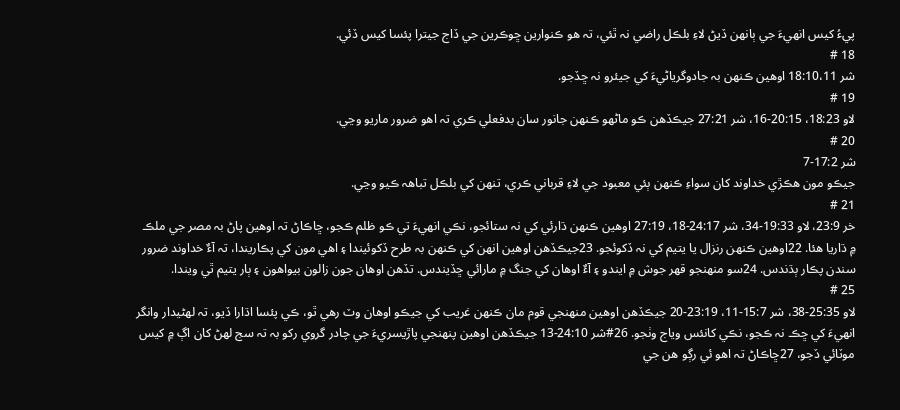پيءُ کيس انهيءَ جي ٻانهن ڏيڻ لاءِ بلڪل راضي نہ ٿئي، تہ هو ڪنوارين ڇوڪرين جي ڏاج جيترا پئسا کيس ڏئي.
18 #
شر 18:10،11 اوهين ڪنهن بہ جادوگرياڻيءَ کي جيئرو نہ ڇڏجو.
19 #
لاو 18:23، 20:15-16، شر 27:21 جيڪڏهن ڪو ماڻهو ڪنهن جانور سان بدفعلي ڪري تہ اهو ضرور ماريو وڃي.
20 #
شر 17:2-7
جيڪو مون هڪڙي خداوند کان سواءِ ڪنهن ٻئي معبود جي لاءِ قرباني ڪري، تنهن کي بلڪل تباهہ ڪيو وڃي.
21 #
خر 23:9، لاو 19:33-34، شر 24:17-18، 27:19 اوهين ڪنهن ڌارئي کي نہ ستائجو، نڪي انهيءَ تي ڪو ظلم ڪجو، ڇاڪاڻ تہ اوهين پاڻ بہ مصر جي ملڪ ۾ ڌاريا هئا. 22اوهين ڪنهن رنزال يا يتيم کي نہ ڏکوئجو. 23جيڪڏهن اوهين انهن کي ڪنهن بہ طرح ڏکوئيندا ۽ اهي مون کي پڪاريندا، تہ آءٌ خداوند ضرور سندن پڪار ٻڌندس. 24سو منهنجو قهر جوش ۾ ايندو ۽ آءٌ اوهان کي جنگ ۾ مارائي ڇڏيندس. تڏهن اوهان جون زالون بيواهون ۽ ٻار يتيم ٿي ويندا.
25 #
لاو 25:35-38، شر 15:7-11، 23:19-20 جيڪڏهن اوهين منهنجي قوم مان ڪنهن غريب کي جيڪو اوهان وٽ رهي ٿو، ڪي پئسا اڌارا ڏيو، تہ لهڻيدار وانگر انهيءَ کي ڇڪ نہ ڪجو، نڪي کانئس وياج وٺجو. 26#شر 24:10-13 جيڪڏهن اوهين پنهنجي پاڙيسريءَ جي چادر گروي رکو بہ تہ سج لهڻ کان اڳ ۾ کيس موٽائي ڏجو، 27ڇاڪاڻ تہ اهو ئي رڳو هن جي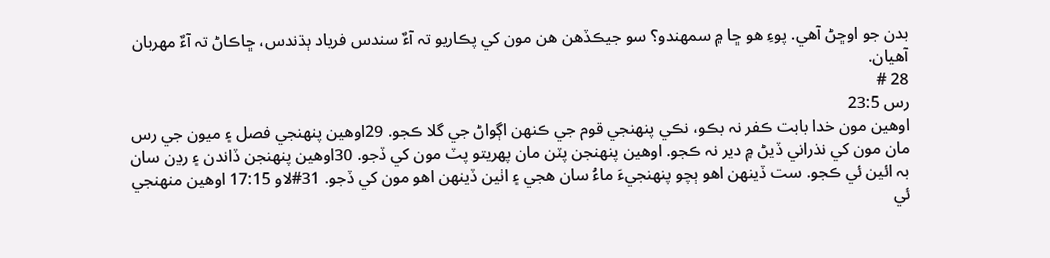بدن جو اوڇڻ آهي. پوءِ هو ڇا ۾ سمهندو؟ سو جيڪڏهن هن مون کي پڪاريو تہ آءٌ سندس فرياد ٻڌندس، ڇاڪاڻ تہ آءٌ مهربان آهيان.
28 #
رس 23:5
اوهين مون خدا بابت ڪفر نہ بڪو، نڪي پنهنجي قوم جي ڪنهن اڳواڻ جي گلا ڪجو. 29اوهين پنهنجي فصل ۽ ميون جي رس مان مون کي نذراني ڏيڻ ۾ دير نہ ڪجو. اوهين پنهنجن پٽن مان پهريتو پٽ مون کي ڏجو. 30اوهين پنهنجن ڏاندن ۽ رڍن سان بہ ائين ئي ڪجو. ست ڏينهن اهو ٻچو پنهنجيءَ ماءُ سان هجي ۽ اٺين ڏينهن اهو مون کي ڏجو. 31#لاو 17:15 اوهين منهنجي ئي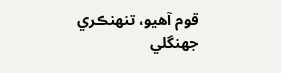قوم آهيو، تنهنڪري جھنگلي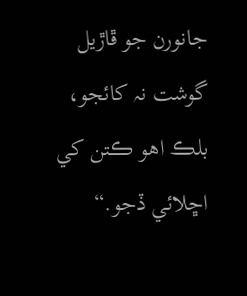جانورن جو ڦاڙيل گوشت نہ کائجو، بلڪ اهو ڪتن کي اڇلائي ڏجو.“